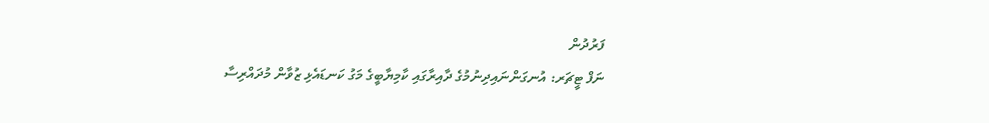ފަރުދުން
ނަފް ޓީޗަރ: އުނގަންނައިދިނުމުގެ ދާއިރާގައި ކާމިޔާބީގެ މަގު ކަނޑައެޅި ޒުވާން މުދައްރިސާ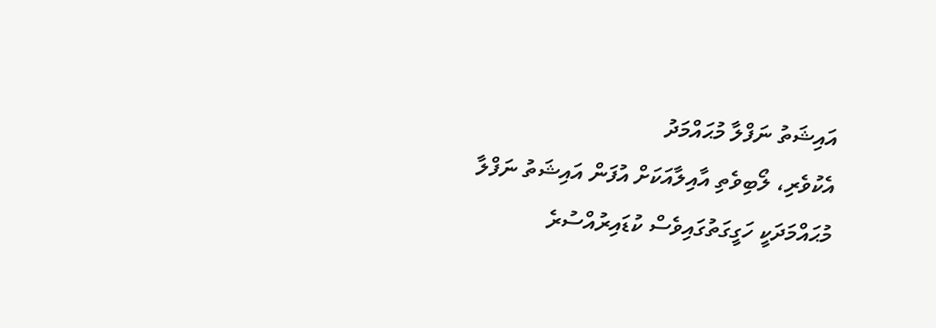އައިޝަތު ނަފްލާ މުޙައްމަދު
އެކުވެރި، ލޯބިވެތި އާއިލާއަކަށް އުފަން އައިޝަތު ނަފްލާ މުޙައްމަދަކީ ހަގީގަތުގައިވެސް ކުޑައިރުއްސުރެ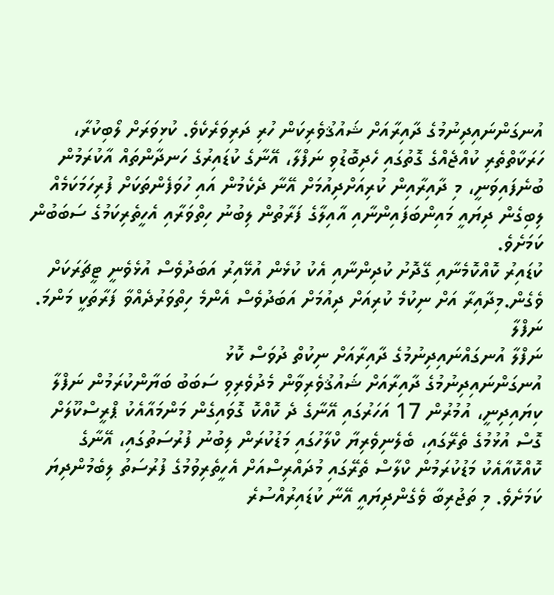އުނގަންނައިދިނުމުގެ ދާއިރާއަށް ޝައުޤުވެރިކަން ހުރި ދަރިވަރެކެވެ. ކުޅިވަރަށް ލޯބިކުރާ، ހަރަކާތްތެރި ކުއްޖެއްގެ ގޮތުގައި ހެދިބޮޑުވި ނަފްލާ، އޭނާގެ ކުޑައިރުގެ ހަނދާންތައް އާކުރަމުން ބުނެފައިވަނީ، މި ދާއިރާއިން ކުރިއަށްދިއުމަށް އޭނާ ދެކެމުން އައި ހުވަފެންތަކަށް ފުރިހަމަކަމެއް ލިބިގެން ދިޔައީ މައިންބަފައިންނާއި އާއިލާގެ ފަރާތުން ލިބުނު ހިތްވަރާއި އެހީތެރިކަމުގެ ސަބަބުން ކަމަށެވެ.
ކުޑައިރު ކޮއްކޮމެނާއި ގޭދޮށު ކުދިންނާއި އެކު ކުޅެން އުޅޭއިރު އަބަދުވެސް އުޅެވެނީ ޓީޗަރަކަށް ވެގެން.މިދާއިރާ އަށް ނިކުމެ ކުރިއަށް ދިއުމަށް އަބަދުވެސް އެންމެ ހިތްވަރުދެއްވާ ފަރާތަކީ މަންމަ.
ނަފްލާ
ނަފްލާ އުނގައްނައިދިނުމުގެ ދާއިރާއަށް ނިކުތް ދުވަސް ކޮޅު
އުނގަންނައިދިނުމުގެ ދާއިރާއަށް ޝައުޤުވެރިވާން މެދުވެރިވި ސަބަބު ބަޔާންކުރަމުން ނަފްލާ ކިޔައިދިނީ، އުމުރުން 17 އަހަރުގައި އޭނާގެ ދެ ކޮއްކޮ ގޮވައިގެން މަންމައާއެކު ޕްރީސްކޫލަށް ގޮސް އުޅުމުގެ ތެރޭގައި، ބެލެނިވެރިޔާ ކްލާހުގައި މަޑުކުރަން ލިބުނު ފުރުސަތުގައި، އޭނާގެ ކޮއްކޮއާއެކު މަޑުކުރަމުން ކްލާސް ތެރޭގައި މުދައްރިސްއަށް އެހީތެރިވުމުގެ ފުރުސަތު ލިބެމުންދިޔަ ކަމަށެވެ. މި ތަޖުރިބާ ވެގެންދިޔައީ އޭނާ ކުޑައިރުއްސުރެ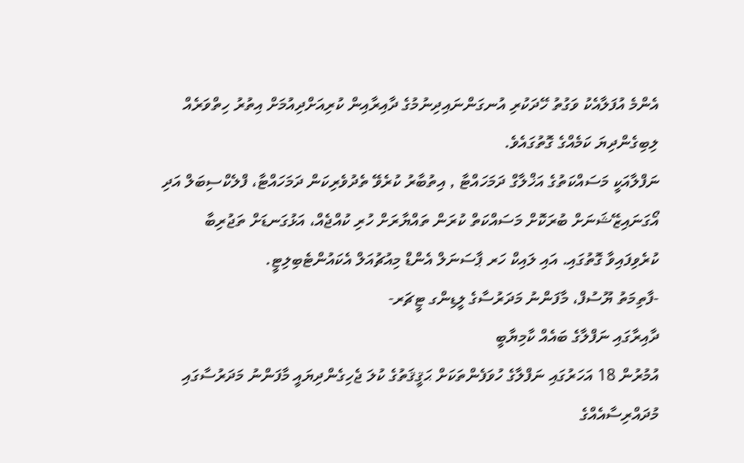އެންމެ އުފަލާއެކު ވަގުތު ހޭދަކުރި އުނގަންނައިދިނުމުގެ ދާއިރާއިން ކުރިއަށްދިއުމަށް އިތުރު ހިތްވަރެއް ލިބިގެންދިޔަ ކަމެއްގެ ގޮތުގައެވެ.
ނަފްލާއަކީ މަސައްކަތުގެ އަޚްލާގް ދަމަހައްޓާ , އިތުބާރު ކުރެވޭ ތެދުވެރިކަން ދަމަހައްޓާ، ފްލެކްސިބަލް އަދި އޯގަނައިޒޭޝަނަށް ބުރަކޮށް މަސައްކަތް ކުރަން ތައްޔާރަށް ހުރި ކުއްޖެއް، އަޅުގަނޑަށް ތަޖުރިބާ ކުރެވިފައިވާ ގޮތުގައި. އައި ލައިކް ހަރ ޕާސަނަލް އެންޑް މިއުޗުއަލް އެކައުންޓެބިލިޓީ.
-ފާތިމަތު ޔޫސުފް، މާފަންނު މަދަރުސާގެ ލީޑިންގ ޓީޗަރ-
ދާއިރާގައި ނަފްލާގެ ބައެއް ކާމިޔާބީ
އުމުރުން 18 އަހަރުގައި ނަފްލާގެ ހުވަފެންތަކަށް ޙަޤީޤަތުގެ ކުލަ ޖެހިގެންދިޔައީ މާފަންނު މަދަރުސާގައި މުދައްރިސާއެއްގެ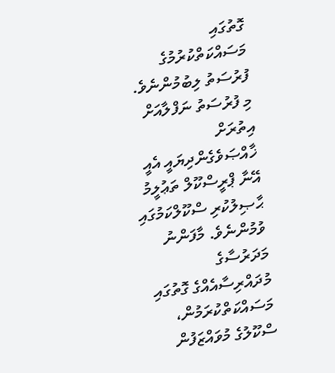ގޮތުގައި މަސައްކަތްކުރުމުގެ ފުރުސަތު ލިބުމުންނެވެ. މި ފުރުސަތު ނަފްލާއަށް އިތުރަށް ޚާއްޞަވެގެންދިޔައީ އެއީ އޭނާ ޕްރީސްކޫލް ތަޢުލީމު ޙާޞިލުކުރި ސްކޫލްކަމުގައި ވުމުންނެވެ. މާފަންނު މަދަރުސާގެ މުދައްރިސާއެއްގެ ގޮތުގައި މަސައްކަތްކުރަމުން، ސްކޫލުގެ މުވައްޒަފުން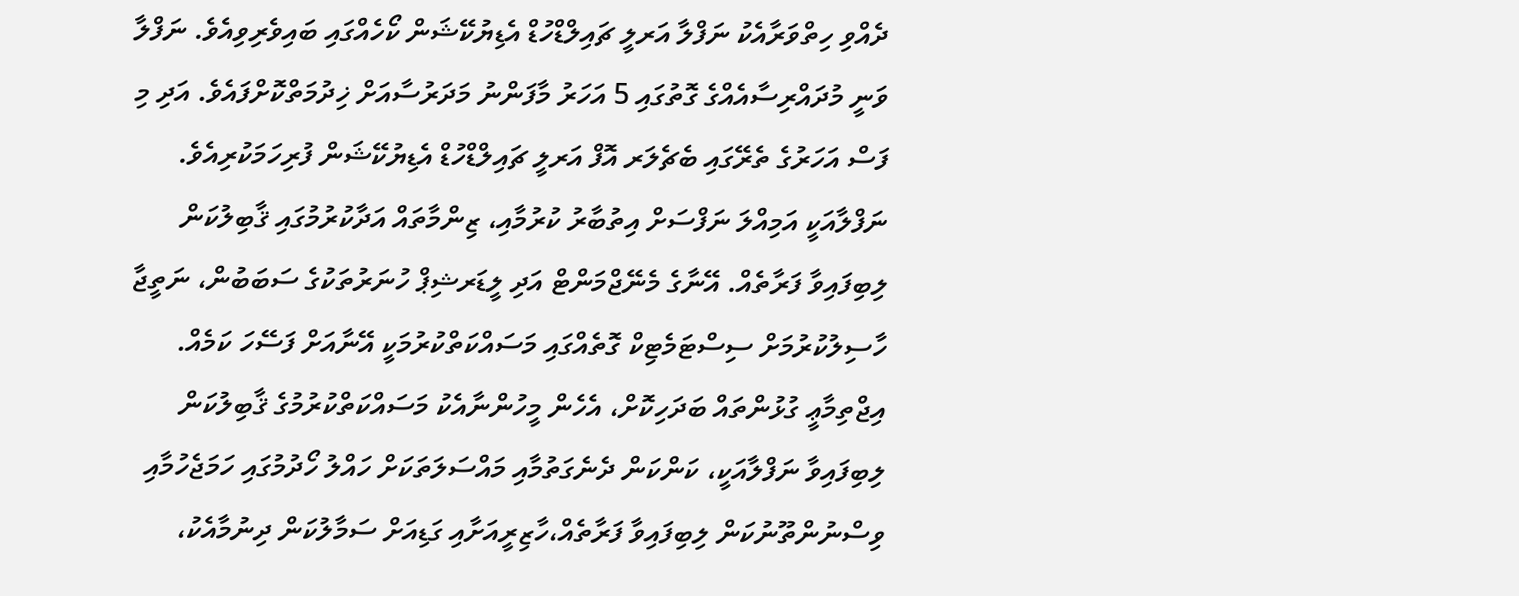ދެއްވި ހިތްވަރާއެކު ނަފްލާ އަރލީ ޗައިލްޑްހުޑް އެޑިޔުކޭޝަން ކޯހެއްގައި ބައިވެރިވިއެވެ. ނަފްލާ ވަނީ މުދައްރިސާއެއްގެ ގޮތުގައި 5 އަހަރު މާފަންނު މަދަރުސާއަށް ޚިދުމަތްކޮށްފައެވެ. އަދި މި ފަސް އަހަރުގެ ތެރޭގައި ބެޗެލަރ އޮފް އަރލީ ޗައިލްޑްހުޑް އެޑިޔުކޭޝަން ފުރިހަމަކުރިއެވެ.
ނަފްލާއަކީ އަމިއްލަ ނަފްސަށް އިތުބާރު ކުރުމާއި، ޒިންމާތައް އަދާކުރުމުގައި ޤާބިލުކަން ލިބިފައިވާ ފަރާތެއް. އޭނާގެ މެނޭޖްމަންޓް އަދި ލީޑަރޝިޕް ހުނަރުތަކުގެ ސަބަބުން، ނަތީޖާ ހާސިލުކުރުމަށް ސިސްޓަމެޓިކް ގޮތެއްގައި މަސައްކަތްކުރުމަކީ އޭނާއަށް ފަސޭހަ ކަމެއް. އިޖްތިމާޢީ ގުޅުންތައް ބަދަހިކޮށް، އެހެން މީހުންނާއެކު މަސައްކަތްކުރުމުގެ ޤާބިލުކަން ލިބިފައިވާ ނަފްލާއަކީ، ކަންކަން ދެނެގަތުމާއި މައްސަލަތަކަށް ހައްލު ހޯދުމުގައި ހަމަޖެހުމާއި ވިސްނުންތޫނުކަން ލިބިފައިވާ ފަރާތެއް،ހާޒިރީއަށާއި ގަޑިއަށް ސަމާލުކަން ދިނުމާއެކު،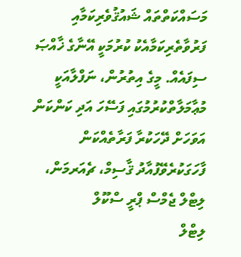މަސައްކަތްތައް ޝައުޤުވެރިކަމާއި ފަރުވާތެރިކަމާއެކު ކުރުމަކީ އޭނާގެ ޚާއްޞަ ސިފައެއް. މީގެ އިތުރުން، ނަފްލާއަކީ މުޢާމަލާތްކުރުމުގައި ފަސޭހަ އަދި ކަންކަން އަވަހަށް ދޭހަކުރާ ފަރާތެއްކަން ފާހަގަކުރެވޭފުއާދު ޤާސިމް، ޗެއަރމަން، ލިޓްލް ޖެމްސް ޕްރީ ސްކޫލް
ލިޓްލް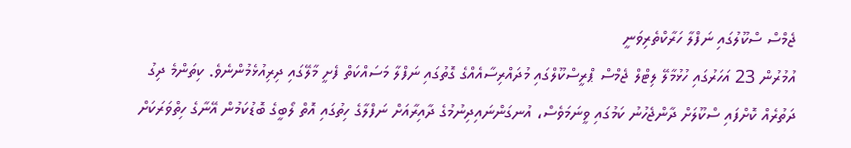ޖެމްސް ސްކޫލުގައި ނަފްލާ ހަރާކްތެރިވަނީ
އުމުރުން 23 އަހަރުގައި ހުޅުމާލޭ ލިޓްލް ޖެމްސް ޕްރީސްކޫލްގައި މުދައްރިސާއެއްގެ ގޮތުގައި ނަފްލާ މަސައްކަތް ފެށީ މާލޭގައި ދިރިއުޅެމުންނެވެ. ކިތަންމެ ދިގު ދަތުރެއް ކޮށްފައި ސްކޫލަށް ދާންޖެހުނު ކަމުގައި ވީނަމަވެސް، އުނގަންނައިދިނުމުގެ ދާއިރާއަށް ނަފްލާގެ ހިތުގައި އޮތް ލޯބީގެ ބޮޑުކަމުން އޭނާގެ ހިތްވަރަކަށް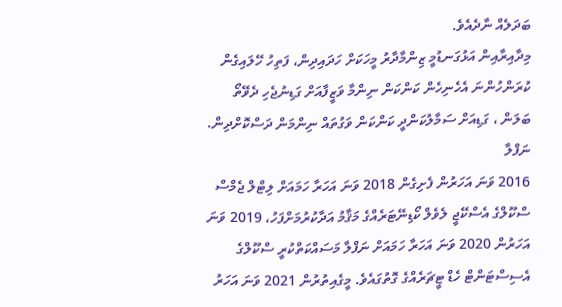ބަދަލެއް ނާދެއެވެ.
މިދާއިރާއިން އަޅުގަނޑުމީ ޒިންމާދާރު މީހަކަށް ހަދައިދިން، ފަތިހު ހޭލައިގެން ކުރަންހުންނަ އެހެނިހެން ކަންކަން ނިންމާ ވަޒީފާއަށް ގަޑިނުޖެހި ދެވޭތޯ ބަލަން ، ގަޑިއަށް ސަމާލުކަންދީ ކަންކަން ވަގުތައް ނިންމަން ދަސްކޮށްދިން.
ނަފްލާ
2016 ވަނަ އަހަރުން ފެށިގެން 2018 ވަނަ އަހަރާ ހަމައަށް ލިޓްލް ޖެމްސް ސްކޫލްގެ އެސްކޭޖީ ލެވެލް ކޯޑިނޭޓަރެއްގެ މަޤާމު އަދާކުރުމަށްފަހު، 2019 ވަނަ އަހަރުން 2020 ވަނަ އަހަރާ ހަމައަށް ނަފްލާ މަސައްކަތްކުރީ ސްކޫލްގެ އެސިސްޓަންޓް ހެޑް ޓީޗަރެއްގެ ގޮތުގައެވެ. މީގެއިތުރުން 2021 ވަނަ އަހަރު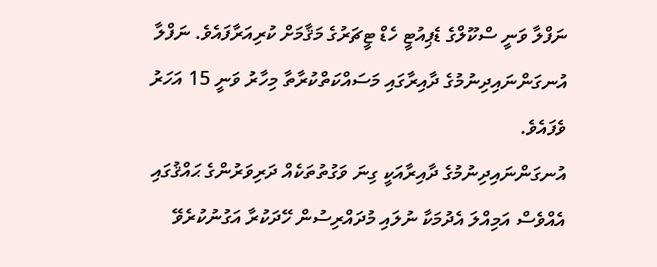ނަފްލާ ވަނީ ސްކޫލްގެ ޑެޕިއުޓީ ހެޑް ޓީޗަރުގެ މަޤާމަށް ކުރިއަރާފައެވެ. ނަފްލާ އުނގަންނައިދިނުމުގެ ދާއިރާގައި މަސައްކަތްކުރާތާ މިހާރު ވަނީ 15 އަހަރު ވެފައެވެ.
އުނގަންނައިދިނުމުގެ ދާއިރާއަކީ ގިނަ ވަގުތުތަކެއް ދަރިވަރުންގެ ޙައްޤުގައި އެއްވެސް އަމިއްލަ އެދުމަކާ ނުލައި މުދައްރިސުން ހޭދަކުރާ އަގުނުކުރެވޭ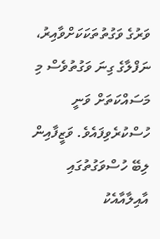ވަރުގެ ވަގުތުތަކަކަށްވާއިރު، ނަފްލާގެ ގިނަ ވަގުތުވެސް މި މަސައްކަތަށް ވަނީ ހުސްކުރެވިފައެވެ. ވަޒީފާއިން ލިބޭ ހުސްވަގުތުގައި އާއިލާއާއެކު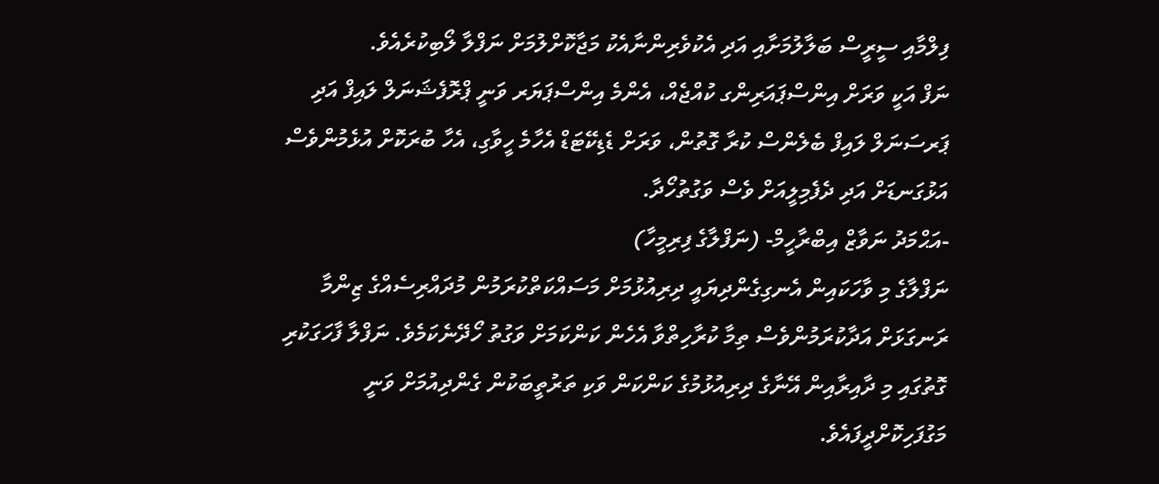ފިލްމާއި ސީރީސް ބަލާލުމަށާއި އަދި އެކުވެރިންނާއެކު މަޖާކޮށްލުމަށް ނަފްލާ ލޯބިކުރެއެވެ.
ނަފް އަކީ ވަރަށް އިންސްޕައަރިންގ ކުއްޖެއް، އެންމެ އިންސްޕަޔަރ ވަނީ ޕްރޮފެޝަނަލް ލައިފް އަދި ޕަރސަނަލް ލައިފް ބެލެންސް ކުރާ ގޮތުން، ވަރަށް ޑެޑިކޭޓަޑް އެހާމެ ހީވާގި، އެހާ ބުރަކޮށް އުޅެމުންވެސް އަޅުގަނޑަށް އަދި ދެފެމިލީއަށް ވެސް ވަގުތުހޯދާ.
-އަޙްމަދު ނަވާޒް އިބްރާހީމް- (ނަފްލާގެ ފިރިމީހާ)
ނަފްލާގެ މި ވާހަކައިން އެނގިގެންދިޔައީ ދިރިއުޅުމަށް މަސައްކަތްކުރަމުން މުދައްރިސެއްގެ ޒިންމާ ރަނގަޅަށް އަދާކުރަމުންވެސް ތިމާ ކުރާހިތްވާ އެހެން ކަންކަމަށް ވަގުތު ހޯދޭނެކަމެވެ. ނަފްލާ ފާހަގަކުރި ގޮތުގައި މި ދާއިރާއިން އޭނާގެ ދިރިއުޅުމުގެ ކަންކަން ވަކި ތަރުތީބަކުން ގެންދިއުމަށް ވަނީ މަގުފަހިކޮށްދީފައެވެ.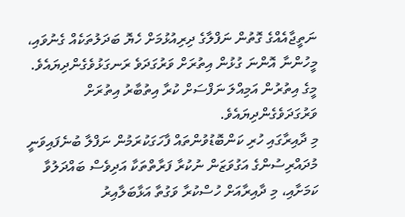ނަތީޖާއެއްގެ ގޮތުން ނަފްލާގެ ދިރިއުޅުމަށް ހެޔޮ ބަދަލުތަކެއް ގެނުވައި، މީހުންނާ އޮންނަ ގުޅުން އިތުރަށް ވަރުގަދަވެ ރަނގަޅުވެގެންދިޔައެވެ. މީގެ އިތުރުން އަމިއްލަ ނަފްސަށް ކުރާ އިތުބާރު އިތުރަށް ވަރުގަދަވެގެންދިޔައެވެ.
މި ދާއިރާގައި ހުރި ކަންބޮޑުވުންތައް ފާހަގަކުރަމުން ނަފްލާ ބުނެފައިވަނީ މުދައްރިސުންގެ އަގުވަޒަން ނުކުރާ ފަރާތްތަކާ އަދިވެސް ބައްދަލުވާ ކަމަށާއި، މި ދާއިރާއަށް ހުސްކުރާ ވަގުތާ އަޅާބަލާއިރު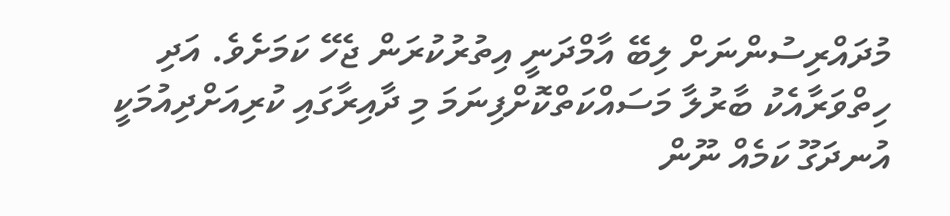މުދައްރިސުންނަށް ލިބޭ އާމްދަނީ އިތުރުކުރަން ޖެހޭ ކަމަށެވެ. އަދި ހިތްވަރާއެކު ބާރުލާ މަސައްކަތްކޮށްފިނަމަ މި ދާއިރާގައި ކުރިއަށްދިއުމަކީ އުނދަގޫ ކަމެއް ނޫން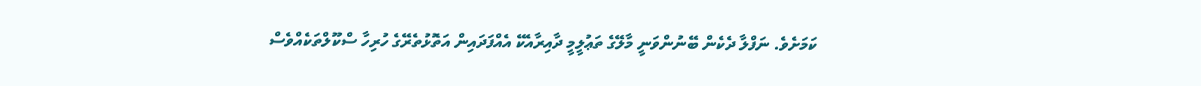ކަމަށެވެ. ނަފްލާ ދެކެން ބޭނުންވަނީ މާލޭގެ ތަޢުލީމީ ދާއިރާއެކޭ އެއްފަދައިން އަތޮޅުތެރޭގެ ހުރިހާ ސްކޫލްތަކެއްވެސް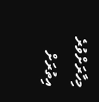މިހާރަށްވުރެ އިތުރަށް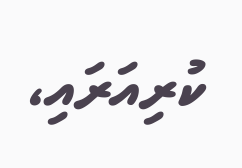ކުރިއަރައި،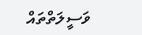ވަސީލަތްތައް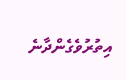އިތުރުވެގެންދާނެ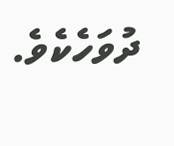ދުވަހެކެވެ.